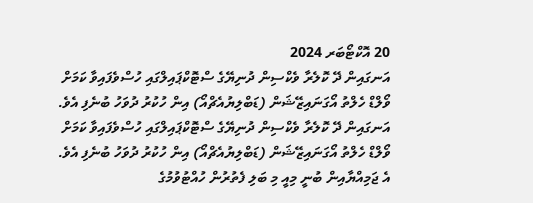20 އޮކްޓޯބަރ 2024
އަނގައިން ދޭ ކޮލެރާ ވެކްސިން ދުނިޔޭގެ ސްޓޮކްޕައިލްގައި ހުސްވެފައިވާ ކަމަށް ވޯލްޑް ހެލްތު އޯގަނައިޒޭޝަން (ޑަބްލިޔުއެޗްއޯ) އިން ހުކުރު ދުވަހު ބުނެފި އެވެ.
އަނގައިން ދޭ ކޮލެރާ ވެކްސިން ދުނިޔޭގެ ސްޓޮކްޕައިލްގައި ހުސްވެފައިވާ ކަމަށް ވޯލްޑް ހެލްތު އޯގަނައިޒޭޝަން (ޑަބްލިޔުއެޗްއޯ) އިން ހުކުރު ދުވަހު ބުނެފި އެވެ.
އެ ޖަމިއްޔާއިން ބުނީ މިއީ މި ބަލި ފެތުރުން ހުއްޓުވުމުގެ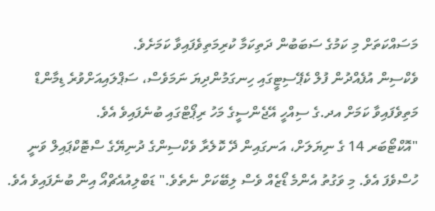މަސައްކަތަށް މި ކަމުގެ ސަބަބުން ދަތިކަމާ ކުރިމަތިވެފައިވާ ކަމަށެވެ.
ވެކްސިން އުފެއްދުން ފުލް ކެޕޭސިޓީގައި ހިނގަމުންދިޔަ ނަމަވެސް، ސަޕްލައިއަށްވުރެ ޑިމާންޑް މަތިވެފައިވާ ކަމަށް އދ.ގެ ސިއްހީ އޭޖެންސީގެ މަހު ރިޕޯޓްގައި ބުނެފައިވެ އެވެ.
"އޮކްޓޯބަރ 14 ގެ ނިޔަލަށް، އަނގައިން ދޭ ކޮލެރާ ވެކްސިންގެ ދުނިޔޭގެ ސްޓޮކްޕައިލް ވަނީ ހުސްވެފަ އެވެ. މި ވަގުތު އެންމެ ޑޯޒެއް ވެސް ލިބޭކަށް ނެތެވެ." ޑަބްލިއުއެޗްއޯ އިން ބުނެފައިވެ އެވެ.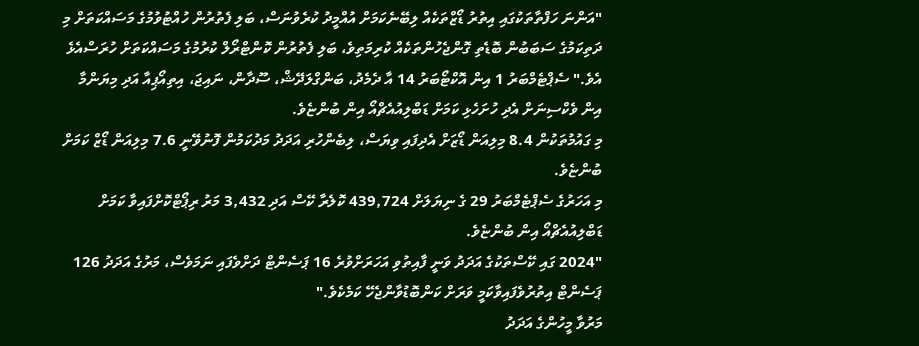"އަންނަ ހަފްތާތަކުގައި އިތުރު ޑޯޒްތަކެއް ލިބޭނެކަމަށް އުއްމީދު ކުރެވުނަސް، ބަލި ފެތުރުން ހުއްޓުވުމުގެ މަސައްކަތަށް މި ދަތިކަމުގެ ސަބަބުން ބޮޑެތި ގޮންޖެހުންތަކެއް ކުރިމަތިވެ، ބަލި ފެތުރުން ކޮންޓްރޯލް ކުރުމުގެ މަސައްކަތަށް ހުރަސްއެޅެ އެވެ." ސެޕްޓެމްބަރު 1 އިން އޮކްޓޯބަރު 14 އާ ދެމެދު، ބަންގްލަދޭޝް، ސޫދާން، ނައިޖަ، އިތިއޯޕިއާ އަދި މިޔަންމާ އިން ވެކްސިނަށް އެދި ހުށަހެޅި ކަމަށް ޑަބްލިއުއެޗްއޯ އިން ބުންޏެވެ.
މި ގައުމުތަކުން 8.4 މިލިއަން ޑޯޒަށް އެދިފައި ވިޔަސް، ލިބެންހުރި އަދަދު މަދުކަމުން ފޮނުވޭނީ 7.6 މިލިއަން ޑޯޒް ކަމަށް ބުންޏެވެ.
މި އަހަރުގެ ސެޕްޓެމްބަރު 29 ގެ ނިޔަލަށް 439,724 ކޮލެރާ ކޭސް އަދި 3,432 މަރު ރިޕޯޓްކޮށްފައިވާ ކަމަށް ޑަބްލިއުއެޗްއޯ އިން ބުންޏެވެ.
"2024 ގައި ކޭސްތަކުގެ އަދަދު ވަނީ ފާއިތުވި އަހަރަށްވުރެ 16 ޕަސެންޓް ދަށްވެފައި ނަމަވެސް، މަރުގެ އަދަދު 126 ޕަސެންޓް އިތުރުވެފައިވާކަމީ ވަރަށް ކަންބޮޑުވާންޖެހޭ ކަމެކެވެ."
މަރުވާ މީހުންގެ އަދަދު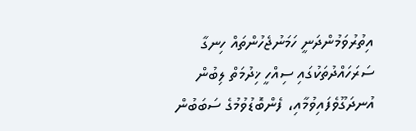އިތުރުވަމުންދަނީ ހަމަނުޖެހުންތައް ހިނގާ ސަރަހައްދުތަކުގައި ސިއްހީ ޚިދުމަތް ލިބުން އުނދަގޫވެފައިވުމާއި، ފެންބޮޑުވުމުގެ ސަބަބުން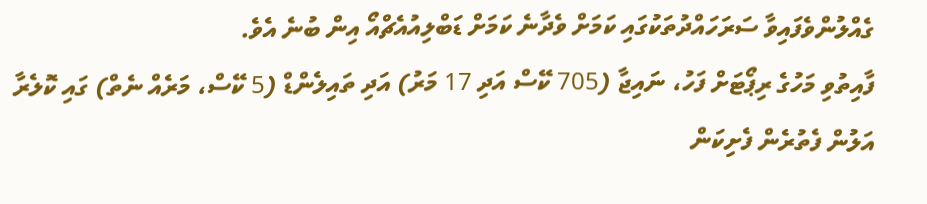ގެއްލުންވެފައިވާ ސަރަހައްދުތަކުގައި ކަމަށް ވެދާނެ ކަމަށް ޑަބްލިއުއެޗްއޯ އިން ބުނެ އެވެ.
ފާއިތުވި މަހުގެ ރިޕޯޓަށް ފަހު، ނައިޖާ (705 ކޭސް އަދި 17 މަރު) އަދި ތައިލެންޑް (5 ކޭސް، މަރެއް ނެތް) ގައި ކޮލެރާ އަލުން ފެތުރެން ފެށިކަން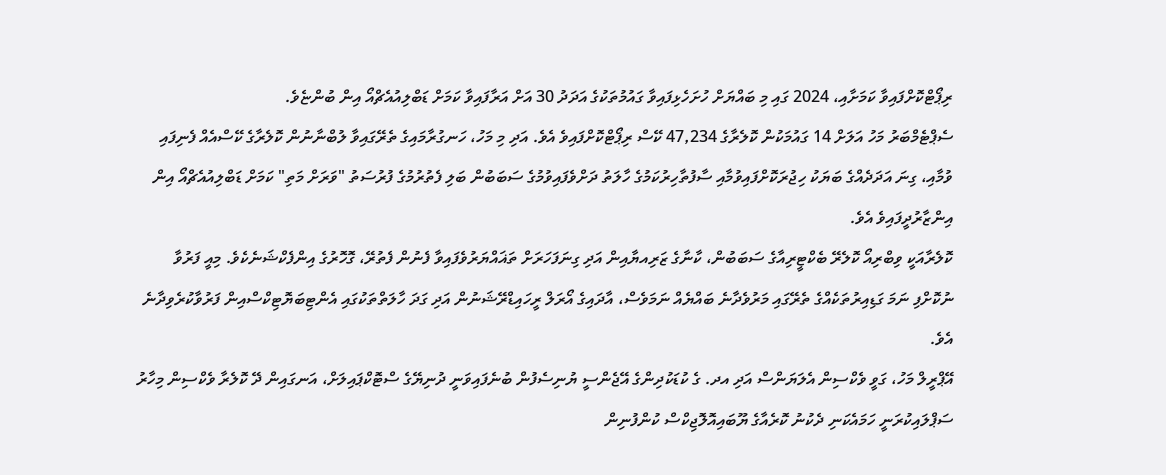ރިޕޯޓްކޮށްފައިވާ ކަމަށާއި، 2024 ގައި މި ބައްޔަށް ހުށަހެޅިފައިވާ ގައުމުތަކުގެ އަދަދު 30 އަށް އަރާފައިވާ ކަމަށް ޑަބްލިއުއެޗްއޯ އިން ބުންޏެވެ.
ސެޕްޓެމްބަރު މަހު އަލަށް 14 ގައުމަކުން ކޮލެރާގެ 47,234 ކޭސް ރިޕޯޓްކޮށްފައިވެ އެވެ. އަދި މި މަހު، ހަނގުރާމައިގެ ތެރޭގައިވާ ލުބްނާނުން ކޮލެރާގެ ކޭސްއެއް ފެނިފައި ވުމާއި، ގިނަ އަދަދެއްގެ ބަޔަކު ހިޖުރަކޮށްފައިވުމާއި ސާފުތާހިރުކަމުގެ ހާލަތު ދަށްވެފައިވުމުގެ ސަބަބުން ބަލި ފެތުރުމުގެ ފުރުސަތު "ވަރަށް މަތި" ކަމަށް ޑަބްލިއުއެޗްއޯ އިން އިންޒާރުދީފައިވެ އެވެ.
ކޮލެރާއަކީ ވިބްރިއޯ ކޮލެރޭ ބެކްޓީރިއާގެ ސަބަބުން، ކާނާގެ ޒަރިއޔާއިން އަދި ގިނަފަހަރަށް ތަޣައްޔަރުވެފައިވާ ފެނުން ފެތުރޭ، ގޮހޮރުގެ އިންފެކްޝަނެކެވެ. މިއީ ފަރުވާ ނުކޮށްފި ނަމަ ގަޑިއިރުތަކެއްގެ ތެރޭގައި މަރުވެދާނެ ބައްޔެއް ނަމަވެސް، އާދައިގެ އޯރަލް ރީހައިޑްރޭޝަނުން އަދި ގަދަ ހާލަތްތަކުގައި އެންޓިބަޔޮޓިކްސްއިން ފަރުވާކުރެވިދާނެ އެވެ.
އޭޕްރީލް މަހު، ގަވީ ވެކްސިން އެލަޔަންސް އަދި އދ. ގެ ކުޑަކުދިންގެ އޭޖެންސީ ޔުނިސެފުން ބުނެފައިވަނީ ދުނިޔޭގެ ސްޓޮކްޕައިލަށް، އަނގައިން ދޭ ކޮލެރާ ވެކްސިން މިހާރު ސަޕްލައިކުރަނީ ހަމައެކަނި ދެކުނު ކޮރެއާގެ ޔޫބައިއޮލޮޖިކްސް ކުންފުނިން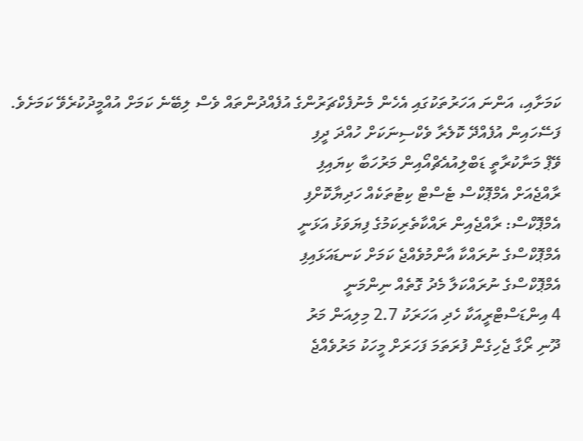ކަމަށާއި، އަންނަ އަހަރުތަކުގައި އެހެން މެނުފެކްޗަރުންގެ އުފެއްދުންތައް ވެސް ލިބޭނެ ކަމަށް އުއްމީދުކުރެވޭ ކަމަށެވެ.
ފަސޭހައިން އުފެއްދޭ ކޮލެރާ ވެކްސިނަކަށް ހުއްދަ ދީފި
ވޭޕް މަނާކުރާތީ ޑަބްލިއުއެޗްއޯއިން މަރުހަބާ ކިޔައިފި
ރާއްޖެއަށް އެމްޕޮކްސް ޓެސްޓް ކިޓުތަކެއް ހަދިޔާކޮށްފި
އެމްޕޮކްސް: ރާއްޖެއިން ރައްކާތެރިކަމުގެ ފިޔަވަޅު އަޅަނީ
އެމްޕޮކްސްގެ ނުރައްކާ އާންމުވެއްޖެ ކަމަށް ކަނޑައަޅައިފި
އެމްޕޮކްސްގެ ނުރައްކަލާ މެދު ގޮތެއް ނިންމަނީ
4 އިންޑަސްޓްރީއަކާ ހެދި އަހަރަކު 2.7 މިލިއަން މަރު
ދޫނި ރޯގާ ޖެހިގެން ފުރަތަމަ ފަހަރަށް މީހަކު މަރުވެއްޖެ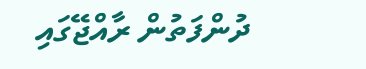ދުންފަތުން ރާއްޖޭގައި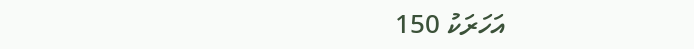އަހަރަކު 150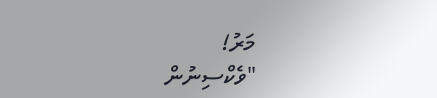މަރު!
"ވެކްސިނުން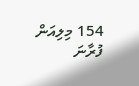154 މިލިއަން ފުރާނަ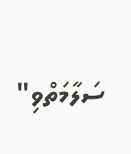ސަލާމަތްވި"